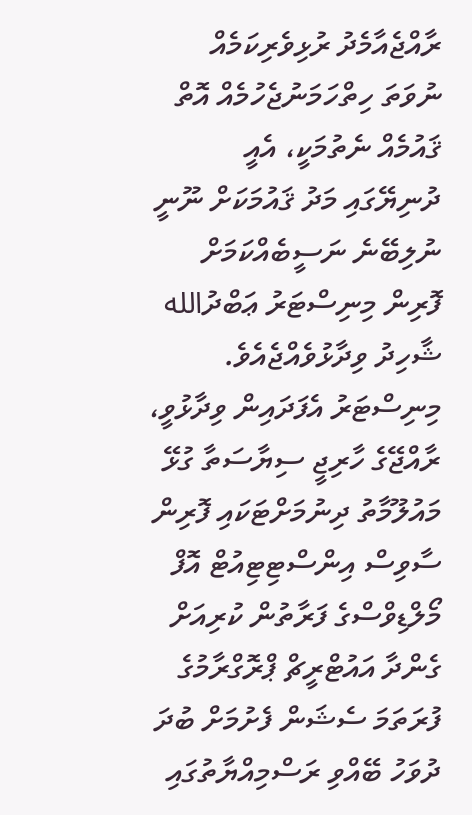ރާއްޖެއާމެދު ރުޅިވެރިކަމެއް ނުވަތަ ހިތްހަމަނުޖެހުމެއް އޮތް ޤައުމެއް ނެތުމަކީ، އެއީ ދުނިޔޭގައި މަދު ޤައުމަކަށް ނޫނީ ނުލިބޭނެ ނަސީބެއްކަމަށް ފޮރިން މިނިސްޓަރު ޢަބްދުالله ޝާހިދު ވިދާޅުވެއްޖެއެވެ.
މިނިސްޓަރު އެފަދައިން ވިދާޅުވީ، ރާއްޖޭގެ ހާރިޖީ ސިޔާސަތާ ގުޅޭ މައުލޫމާތު ދިނުމަށްޓަކައި ފޮރިން ސާވިސް އިންސްޓިޓިއުޓް އޮފް މޯލްޑިވްސްގެ ފަރާތުން ކުރިއަށް ގެންދާ އައުޓްރީޗް ޕްރޮގްރާމުގެ ފުރަތަމަ ސެޝަން ފެށުމަށް ބުދަ ދުވަހު ބޭއްވި ރަސްމިއްޔާތުގައި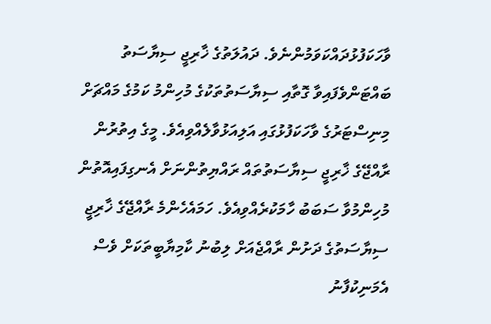ވާހަކަފުޅުދައްކަވަމުންނެވެ. ދައުލަތުގެ ޚާރިޖީ ސިޔާސަތު ބައްޓަންވެފައިވާ ގޮތާއި ސިޔާސަތުތަކުގެ މުހިންމު ކަމުގެ މައްޗަށް މިނިސްޓަރުގެ ވާހަކަފުޅުގައި އަލިއަޅުވާލެއްވިއެވެ. މީގެ އިތުރުން ރާއްޖޭގެ ޚާރިޖީ ސިޔާސަތުތައް ރައްޔިތުންނަށް އެނގިފައިއޮތުން މުހިންމުވާ ސަބަބު ހާމަކުރެއްވިއެވެ. ހަމައެހެންމެ ރާއްޖޭގެ ޚާރިޖީ ސިޔާސަތުގެ ދަށުން ރާއްޖެއަށް ލިބުނު ކާމިޔާބީތަކަށް ވެސް އެމަނިކުފާނު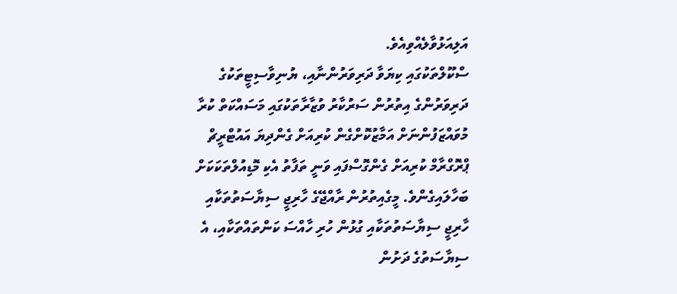އަލިއަޅުވާލެއްވިއެވެ.
ސްކޫލްތަކުގައި ކިޔަވާ ދަރިވަރުންނާއި، ޔުނިވާސިޓީތަކުގެ ދަރިވަރުންގެ އިތުރުން ސަރުކާރު ވުޒާރާތަކުގައި މަސައްކަތް ކުރާ މުވައްޒަފުންނަށް އަމާޒުކޮށްގެން ކުރިއަށް ގެންދިޔަ އައުޓްރީޗް ޕްރޮގްރާމް ކުރިއަށް ގެންގޮސްފައި ވަނީ ތަފާތު އެކި މޮޑިއުލްތަކަކަށް ބަހާލައިގެންވެ. މީގެއިތުރުން ރާއްޖޭގެ ހާރިޖީ ސިޔާސަތުތަކާއި ހާރިޖީ ސިޔާސަތުތަކާއި ގުޅުން ހުރި ހާއްސަ ކަންތައްތަކާއި، އެ ސިޔާސަތުގެ ދަށުން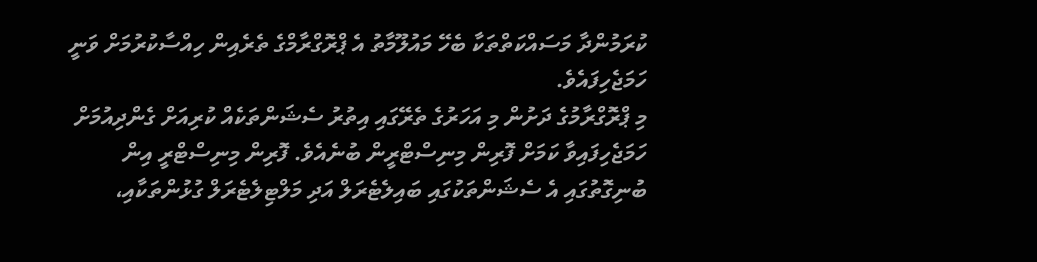ކުރަމުންދާ މަސައްކަތްތަކާ ބެހޭ މައުލޫމާތު އެ ޕްރޮގްރާމްގެ ތެރެއިން ހިއްސާކުރުމަށް ވަނީ ހަމަޖެހިފައެވެ.
މި ޕްރޮގްރާމުގެ ދަށުން މި އަހަރުގެ ތެރޭގައި އިތުރު ސެޝަންތަކެއް ކުރިއަށް ގެންދިއުމަށް ހަމަޖެހިފައިވާ ކަމަށް ފޮރިން މިނިސްޓްރީން ބުނެއެވެ. ފޮރިން މިނިސްޓްރީ އިން ބުނިގޮތުގައި އެ ސެޝަންތަކުގައި ބައިލެޓެރަލް އަދި މަލްޓިލެޓެރަލް ގުޅުންތަކާއި،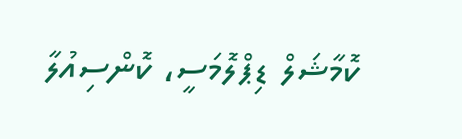ކޮމާޝަލް ޑިޕްލޮމަސީ، ކޮންސިއުލާ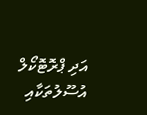އަދި ޕްރޮޓޮކޯލް އުސޫލުތަކާއި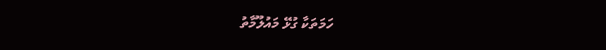ހަމަތަކާ ގުޅޭ މައުލޫމާތު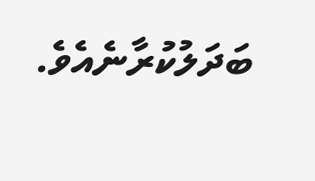ބަދަލުކުރާނެއެވެ.